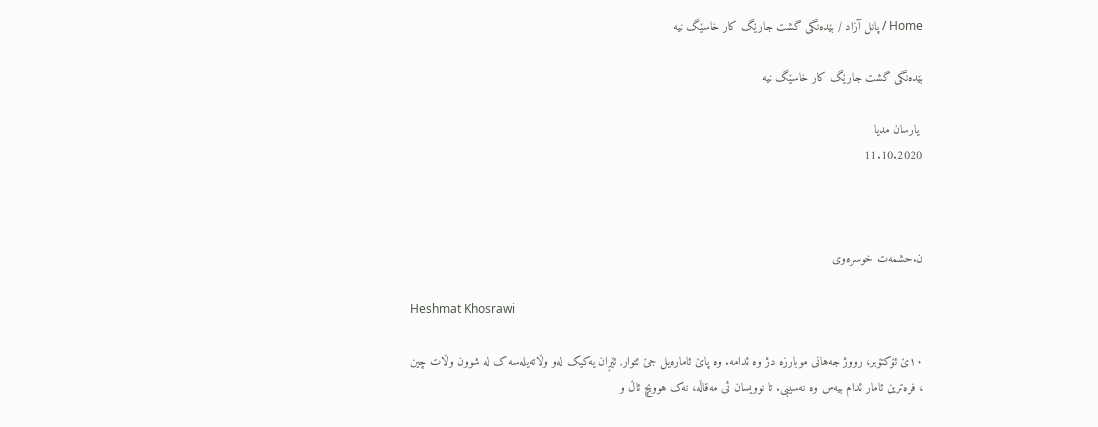Home / پانل آزاد / بێدەنگی گشت جارێگ کار خاسێگ نیە

بێدەنگی گشت جارێگ کار خاسێگ نیە

 یارسان مدیا
11.10.2020



ن.حشمەت خوسرەوی

Heshmat Khosrawi

١٠ێ ئۆکتۆبر، رووژ جەهانی موبارزە دژ وە ئدامە. وە پاێ ئامارەیل جێ ئتوار, ئێڕان یەکیک لەو وڵاتەیلەسە ک لە شوون وڵات چین ، فرەترین ئامار ئدام بیەس وە نەسیبی. تا نوویسان ئی مەقاڵە، نەک هوویچ ئاڵ و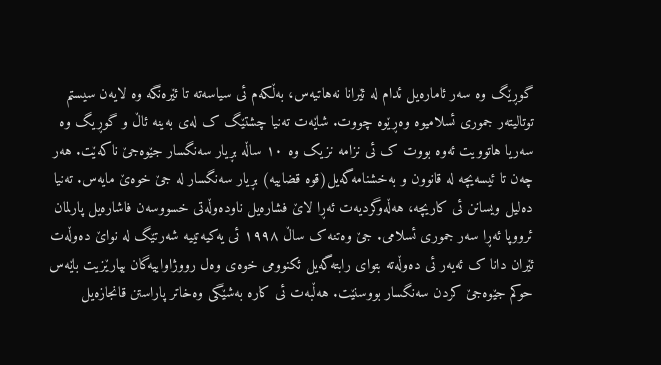گوڕێگ وە سەر ئامارەیل ئدام لە ئێرانا نەهاتیەس، بەڵکەم ئی سیاسەتە تا ئێرەنگە وە لایەن سیستم توتالیتەر جموری ئسلامیوە وەڕێوە چووت. شاێەت تەنیا چشتێگ ک لەی بەینە ئاڵ و گوڕیگ وە سەریا هاتوویت ئەوە بووت ک ئی نزامە نزیک وە ١٠ ساڵە بڕیار سەنگسار جێوەجێ ناکەێت. هەر چەن تا ئیسەیچە لە قانوون و بەخشنامەگەیل(قوە قضاییە) بڕیار سەنگسار لە جێ خوەێ مایەس. تەنیا دەلیل ویسانن ئی کاریچە، هەڵەوگردیەت ئەڕا لاێ فشارەیل ناودەوڵەتی خسووسەن فاشارەیل پارلمان ئرووپا ئەڕا سەر جموری ئسلامی. جێ وەتنە ک ساڵ ١٩٩٨ ئی یەکیەتییە شەرتێگ لە نواێ دەوڵەت ئێران دانا ک ئەیەر ئی دەوڵەتە بتوای رابتەگەیل ئکنوومی خوەی وەل رووژاواییەگان بپارێزیت باێەس حوکم جێوەجێ کردن سەنگسار بووسنێت. هەڵبەت ئی کارە بەشێگی وەخاتر پاراستن قانجازەیل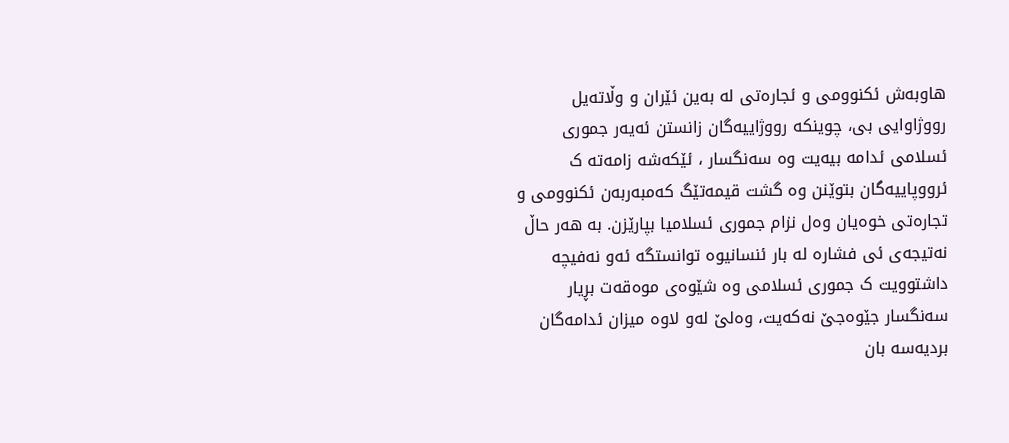هاوبەش ئکنوومی و ئجارەتی لە بەین ئێران و وڵاتەیل رووژاوایی بی، چوینکە رووژاییەگان زانستن ئەیەر جموری ئسلامی ئدامە بیەیت وە سەنگسار ، ئێکەشە زامەتە ک ئرووپاییەگان بتوێنن وە گشت قیمەتێگ کەمبەربەن ئکنوومی و تجارەتی خوەیان وەل نزام جموری ئسلامیا بپارێزن. بە هەر حاڵ نەتیجەی ئی فشارە لە بار ئنسانیوە توانستگە ئەو نەفیچە داشتوویت ک جموری ئسلامی وە شێوەی موەقەت بڕیار سەنگسار جێوەجێ نەکەیت، وەلێ لەو لاوە میزان ئدامەگان بردیەسە بان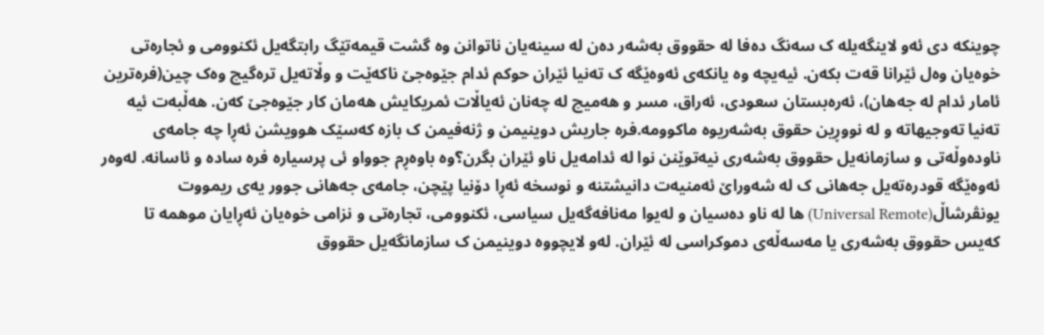چوینکە دی ئەو لاینگەیلە ک سەنگ دەفا لە حقووق بەشەر دەن لە سینەیان ناتوانن وە گشت قیمەتێگ رابتگەیل ئکنوومی و ئجارەتی خوەیان وەل ئێرانا قەت بکەن. ئیەیچە وە یانکەی ئەوەێگە ک تەنیا ئێران حوکم ئدام جێوەجێ ناکەێت و وڵاتەیل ترەگیچ وەک چین(فرەترین ئامار ئدام لە جەهان)، ئەرەبستان سعودی، ئەراق، مسر و هەمیچ لە چەنان ئەیاڵات ئمریکایش هەمان کار جێوەجێ کەن. هەڵبەت ئیە تەنیا تەوجیهاتە و لە نووڕین حقوق بەشەریوە ماکوومە.فرە جاریش دوینیمن و ژنەفیمن ک بازە کەسێک هوویشن ئەڕا چە جامەی ناودەوڵەتی و سازمانەیل حقووق بەشەری نیەتوێنن نوا لە ئدامەیل ناو ئێران بگرن؟وە باوەڕم جوواو ئی پرسیارە فرە سادە و ئاسانە. لەوەر ئەوەێگە قودرەتەیل جەهانی ک لە شەوراێ ئەمنیەت دانیشتنە و نوسخە ئەڕا دۆنیا پێچن، جامەی جەهانی جوور یەی ریمووت یونڤرشاڵ(Universal Remote) ها لە ناو دەسیان و لەیوا مەنافەگەیل سیاسی، ئکنوومی، تجارەتی و نزامی خوەیان ئەڕایان موهمە تا کەیس حقووق بەشەری یا مەسەڵەی دموکراسی لە ئێران. لەو لایچووە دوینیمن ک سازمانگەیل حقووق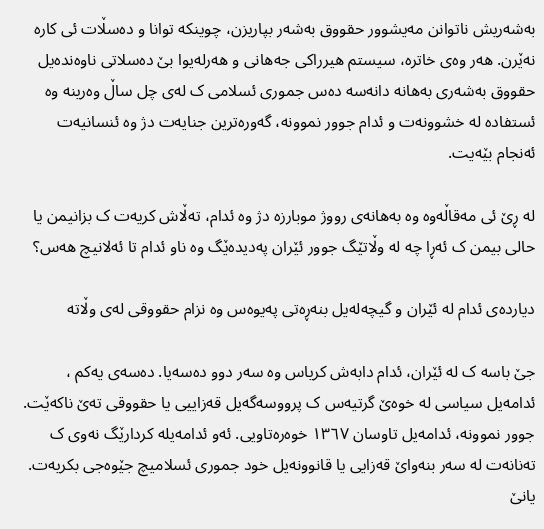بەشەریش ناتوانن مەیشوور حقووق بەشەر بپاریزن، چوینکە توانا و دەسڵات ئی کارە نەێرن. هەر وەی خاترە، سیستم هیرراکی جەهانی و هەرلەیوا بێ دەسلاتی ناوەندەیل حقووق بەشەری بەهانە دانەسە دەس جموری ئسلامی ک لەی چل ساڵ وەرینە وە ئستفادە لە خشوونەت و ئدام جوور نموونە، گەورەترین جنایەت دژ وە ئنسانیەت ئەنجام بێەیت.

لە ڕێ ئی مەقاڵەوە وە بەهانەی رووژ موبارزە دژ وە ئدام، تەڵاش کریەت ک بزانیمن یا حالی بیمن ک ئەڕا چە لە وڵاتێگ جوور ئێران پەدیدەێگ وە ناو ئدام تا ئەلانیچ هەس؟

دیاردەی ئدام لە ئێران و گیچەلەیل بنەڕەتی پەیوەس وە نزام حقووقی لەی وڵاتە

جێ باسە ک لە ئێران، ئدام دابەش کریاس وە سەر دوو دەسەیا. دەسەی یەکم ، ئدامەیل سیاسی لە خوەێ گرتیەس ک پرووسەگەیل قەزاییی یا حقووقی تەێ ناکەێت. جوور نموونە، ئدامەیل تاوسان ١٣٦٧ خوەرەتاویی. ئەو ئدامەیلە کردارێگ نەوی ک تەنانەت لە سەر بنەواێ قەزایی یا قانوونەیل خود جموری ئسلامیچ جێوەجی بکریەت. یانێ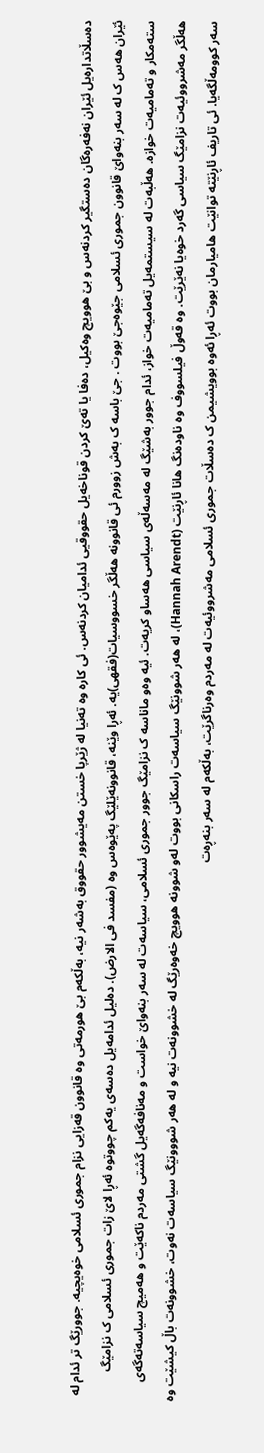دەسڵاتدارەیل ئێران نەفەرەگان دەستگیر کردنەس و بێ هوویچ وەکیل، دەفا یا تەێ کردن قوناخەیل حقووقیی ئدامیان کردنەس. ئی کارە وە تەنیا لە ژێرپا خستن مەیشوور حقووق بەشەر نیە، بەڵکەم بێ هورمەتی وە قانوون قەزایی نزام جموری ئسلامی خوەیچیە. جوورێگ تر ئدام لە ئێران هەس ک لە سەر بنەواێ قانوون جموری ئسلامی جێوەجێ بووت . جێ باسە ک بەش زوورم ئی قانوونە هەڵگر خسووسیات(فقهی)یە. ئەڕا وێنە، قانوونەێلێگ پەێوەس وە (مفسد فی الارض). دەلیل ئدامەیل دەسەی یەکم چووتوە ئەڕا لاێ زات جموری ئسلامی ک نزامێگ ستەمکار و تەمامیەت خوازە. هەڵبەت لە سیستمەیل تەمامیەت خواز، ئدام جوور بەشێگ لە مەسەڵەی سیاسی هەساو کریەت. ئیە وەو ماناسە ک نزامێگ جوور جموری ئسلامی، سیاسەت لە سەر بنەواێ خواست و مەنافەگەیل گشتی مەردم ناکەێت و هەمیچ سیاسەتەگەی هەڵگر مەشرووئیەت نزامێگ سیاسی گەرد خوەیا نەێرێت. وە قەوڵ فیلسووف وە ناودەنگ هانا ئاڕنێت (Hannah Arendt)، لە هەر شوونێگ سیاسەت راسکانی بووت لەو شوونە هوویچ خەوەرێگ لە خشوونەت نیە و لە هەر شووونێگ سیاسەت نەوت، خشوونەت باڵ کیشێت وە سەر کوومەڵگەیا. ئی تاریف ئاڕنێتە توانێت هامیارمان بووت ئەڕا ئەوە بوویشیمن ک دەسڵات جموری ئسلامی مەشرووئیەت لە مەردم وەرناگرێت، بەڵکەم لە سەر بنەڕەت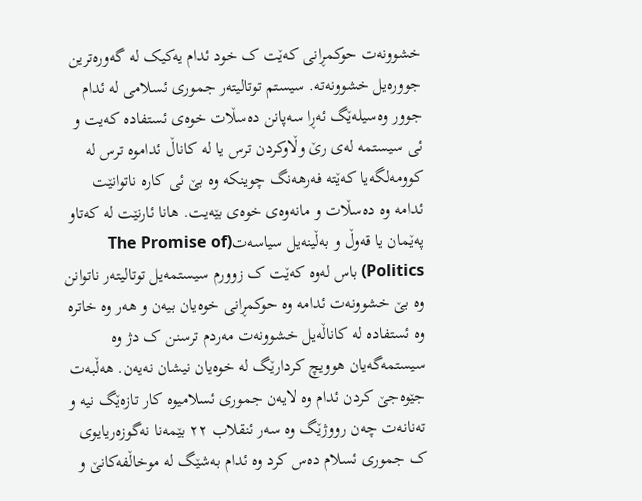خشوونەت حوکمڕانی کەێت ک خود ئدام یەکیک لە گەورەترین جوورەیل خشوونەتە. سیستم توتالیتەر جموری ئسلامی لە ئدام جوور وەسیلەێگ ئەڕا سەپانن دەسڵات خوەی ئستفادە کەیت و ئی سیستمە لەی رێ وڵاوکردن ترس یا لە کاناڵ ئداموە ترس لە کوومەلگەیا کەێتە فەرهەنگ چوینکە وە بێ ئی کارە ناتوانێت ئدامە وە دەسڵات و مانەوەی خوەی بێەیت. هانا ئارنێت لە کەتاو پەێمان یا قەوڵ و بەڵینەیل سیاسەت(The Promise of Politics) باس لەوە کەێت ک زوورم سیستمەیل توتالیتەر ناتوانن وە بێ خشوونەت ئدامە وە حوکمڕانی خوەیان بیەن و هەر وە خاترە وە ئستفادە لە کاناڵەیل خشوونەت مەردم ترسنن ک دژ وە سیستمەگەیان هوویچ کردارێگ لە خوەیان نیشان نەیەن. هەڵبەت جێوەجێ کردن ئدام وە لایەن جموری ئسلامیوە کار تازەێگ نیە و تەنانەت چەن رووژێگ وە سەر ئنقلاب ٢٢ بێمەنا نەگوزەریایوی ک جموری ئسلام دەس کرد وە ئدام بەشێگ لە موخاڵفەکانێ و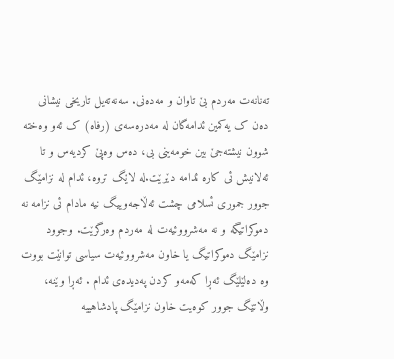تەنانەت مەردم بێ تاوان و مەدەنی. سەنەتەیل تاریخی نیشانی دەن ک یەکمین ئدامەگان لە مەدرەسەی (رفاە) ک ئەو وەختە شوون نیشتەجێ بین خومەینی بی، دەس وەپێ کردیەس و تا ئەلانیش ئی کارە ئدامە دێرێت.لە لاێگ تروە، ئدام لە نزامێگ جوور جموری ئسلامی چشت ئەڵاجەوییگ نیە مادام ئی نزامە نە دموکراتیگە و نە مەشرووئیەت لە مەردم وەرگرێت. وجوود نزامێگ دموکراتیگ یا خاون مەشرووئیەت سیاسی توانێت بووت وە دەلێلێگ ئەڕا کەمەو کردن پەدیدەی ئدام . ئەڕا وێنە، وڵاتێگ جوور کوەیت خاون نزامێگ پادشاهییە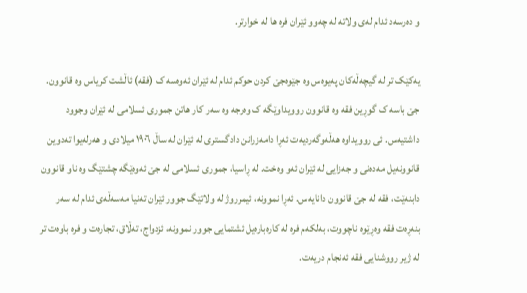و دەرسەد ئدام لەی ولاتە لە چەوو ئێران فرە ها لە خوارتر.

یەکێک تر لە گیچەڵەکان پەیوەس وە جێوەجێ کردن حوکم ئدام لە ئێران ئەوەسە ک (فقە) ئاڵشت کریاس وە قانوون. جێ باسە ک گوڕین فقە وە قانوون روویداوێگە ک وەرجە وە سەر کار هاتن جموری ئسلامی لە ئێران وجوود داشتیەس. ئی روویداوە هەڵەوگەردیەت ئەڕا دامەزرانن دادگستری لە ئێران لە ساڵ ١٩٠٦ میلادی و هەرلەیوا تەدوین قانوونەیل مەدەنی و جەزایی لە ئێران ئەو وەخت. لە ڕاسیا، جموری ئسلامی لە جێ ئەوەێگە چشتێگ وە ناو قانوون دابنەێت، فقە لە جێ قانوون دانایەس. ئەڕا نموونە، ئیمرروژ لە ولاتێگ جوور ئێران تەنیا مەسەڵەی ئدام لە سەر بنەڕەت فقە وەڕێوە ناچووت، بەلکەم فرە لە کارەبارەیل ئشتمایی جوور نموونە، ئزدواج، تەڵاق، تجارەت و فرە باوەت تر لە ژیر رووشنایی فقە ئەنجام دریەت.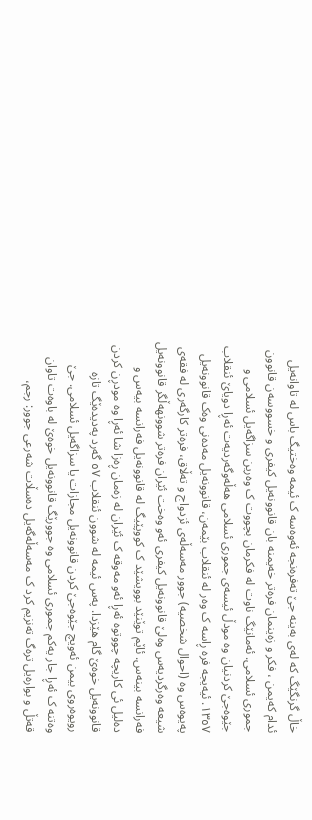خاڵ گرنگێگ کە لەی بەینە جێ تەفرەنجە ئەوەسە ک ئیمە وەختیگ باس لە تاوانەیل ئدام کەیمن ، فکر و زەینمان فرەتر خەیمنە بان قانوونەیل کیفری و خسووسەن قانوون جموری ئسلامی. ئەمانێگ ناوت لە فکرمان بچووت ک وەرین سزاگەیل ئسلامی و جێوەجێ کردنیان وە مودڵ ئیسەی جموری ئسلامی هەڵەوگەردیەت ئەڕا دویاێ ئنقلاب ١٣٥٧. ئیەیجە فرە ڕاسە ک وەر لە ئنقلاب بێمەن، قانوونەیل مەدەنی وەک قانوونەیل پەیوەس وە (احوال شخصیە) جوور مەسەڵەی ئزدواج و تەڵاق، فرەتر کارگەری لە فقەی شیعە وەرگردیەس وەلێ قانوونەیل کیفری ئەو وەخت ئێران فرەتر شوونهەڵگر قانوونەیل فەرانسە بینەس. ئاێم توێنێد بوویشێد ک کووپێیگ لە قانوونەیل فەرانسە بیەس و دەلیل ئی کاریچە چووتوە ئەڕا ئەو مەوقە ک ئێران لە زەمان ڕەزا شا ئەڕا وە مودڕن کردن قانوونەیل خوەێ گام هێزدا. پەس ئیمە لە شوون ئنقلاب ٥٧ گەرد پەدیدەێگ تازە رویوەروی بیمن ئەویچ جێوەجێ کردن قانوونەیل مجازات یا سزاگەیل ئسلامی. جێ وەتنە ک ئەڕا جار یەکم جموری ئسلامی وە جوورێگ قانوونەیل خوەێ لە باوەت تاوان قەتڵ و بوارەیل ترەگ تەنزیم کرد ک مەسەڵەگەیل دەسڵات شەرعی جوور: رجم،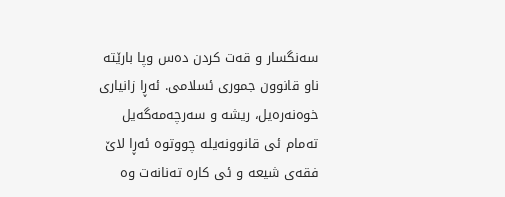سەنگسار و قەت کردن دەس وپا بارێتە ناو قانوون جموری ئسلامی. ئەڕا زانیاری خوەنەرەیل، ریشە و سەرچەمەگەیل تەمام ئی قانوونەیلە چووتوە ئەڕا لاێ فقەی شیعە و ئی کارە تەنانەت وە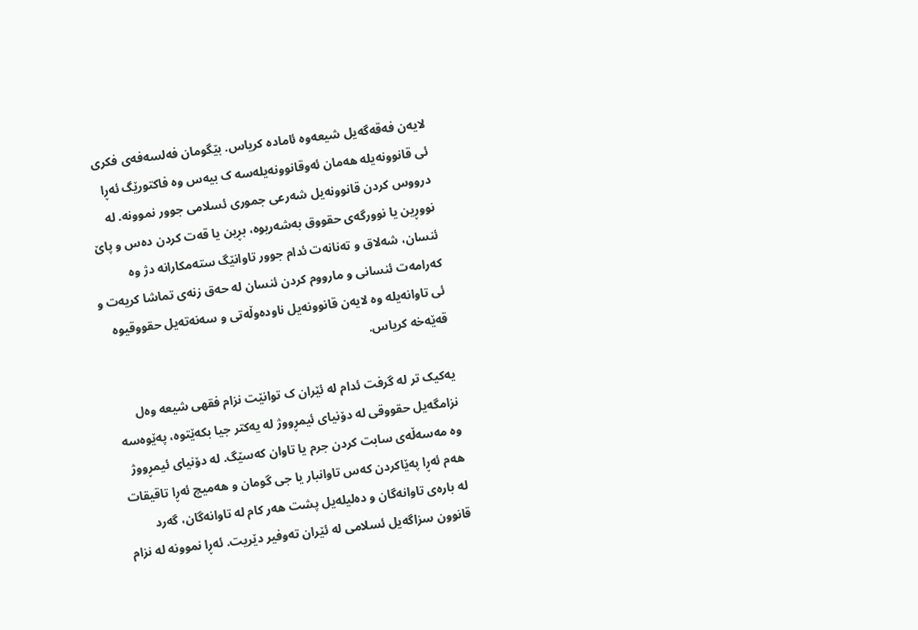لایەن فەقەگەیل شیعەوە ئامادە کریاس. بێگومان فەلسەفەی فکری ئی قانوونەیلە هەمان ئەوقانوونەیلەسە ک بیەس وە فاکتورێگ ئەڕا درووس کردن قانوونەیل شەرعی جموری ئسلامی جوور نموونە. لە نووڕین یا نوورگەی حقووق بەشەریوە، بڕین یا قەت کردن دەس و پاێ ئنسان، شەلاق و تەنانەت ئدام جوور تاوانێگ ستەمکارانە دژ وە کەرامەت ئنسانی و مارووم کردن ئنسان لە حەق زنەی تماشا کریەت و ئی تاوانەیلە وە لایەن قانوونەیل ناودەوڵەتی و سەنەتەیل حقووقیوە قەێەخە کریاس.

یەکیک تر لە گرفت ئدام لە ئێران ک توانێت نزام فقهی شیعە وەل نزامگەیل حقووقی لە دۆنیای ئیمڕووژ لە یەکتر جیا بکەێتوە، پەێوەسە وە مەسەڵەی سابت کردن جرم یا تاوان کەسێگ. لە دۆنیای ئیمڕووژ هەم ئەڕا پەێاکردن کەس تاوانبار یا جی گومان و هەمیچ ئەڕا تاقیقات لە بارەی تاوانەگان و دەلیلەیل پشت هەر کام لە تاوانەگان، گەرد قانوون سزاگەیل ئسلامی لە ئێران تەوفیر دێریت. ئەڕا نموونە لە نزام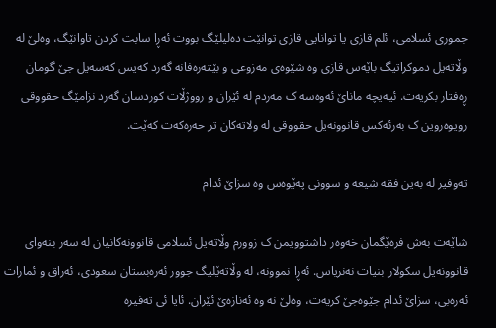جموری ئسلامی، ئلم قازی یا توانایی قازی توانێت دەلیلێگ بووت ئەڕا سابت کردن تاوانێگ، وەلێ لە وڵاتەیل دموکراتیگ باێەس قازی وە شێوەی مەزوعی و بێتەرەفانە گەرد کەیس کەسەیل جێ گومان ڕەفتار بکریەت. ئیەیچە ماناێ ئەوەسە ک مەردم لە ئێران و رووژڵات کوردسان گەرد نزامێگ حقووقی رویوەروین ک بەرئەکس قانوونەیل حقووقی لە ولاتەکان تر حەرەکەت کەێت.

تەوفیر لە بەین فقە شیعە و سوونی پەێوەس وە سزاێ ئدام

شاێەت بەش فرەێگمان خەوەر داشتوویمن ک زوورم وڵاتەیل ئسلامی قانوونەکانیان لە سەر بنەوای قانوونەیل سکولار بنیات نەنریاس. ئەڕا نموونە، لە وڵاتەێلیگ جوور ئەرەبستان سعودی، ئەراق و ئمارات ئەرەبی، سزاێ ئدام جێوەجێ کریەت، وەلێ نە وە ئەنازەێ ئێران. ئایا ئی تەفیرە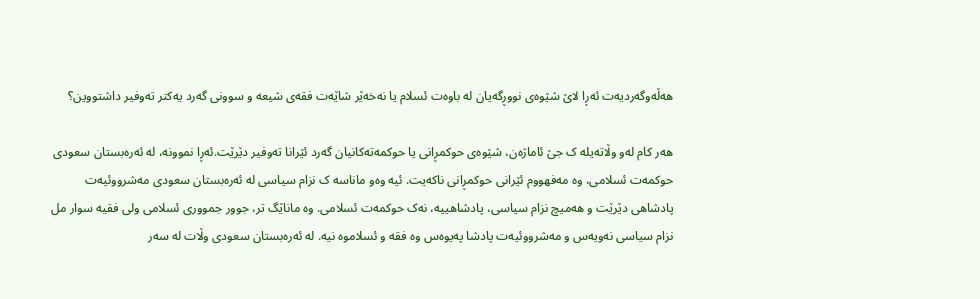هەڵەوگەردیەت ئەڕا لاێ شێوەی نووڕگەیان لە باوەت ئسلام یا نەخەێر شاێەت فقەی شیعە و سوونی گەرد یەکتر تەوفیر داشتووین؟

هەر کام لەو وڵاتەیلە ک جێ ئاماژەن، شێوەی حوکمڕانی یا حوکمەتەکانیان گەرد ئێرانا تەوفیر دێرێت.ئەڕا نموونە، لە ئەرەبستان سعودی حوکمەت ئسلامی، وە مەفهووم ئێرانی حوکمڕانی ناکەیت. ئیە وەو ماناسە ک نزام سیاسی لە ئەرەبستان سعودی مەشرووئیەت پادشاهی دێرێت و هەمیچ نزام سیاسی، پادشاهییە، نەک حوکمەت ئسلامی. وە ماناێگ تر، جوور جمووری ئسلامی ولی فقیە سوار مل نزام سیاسی نەویەس و مەشرووئیەت پادشا پەیوەس وە فقە و ئسلاموە نیە. لە ئەرەبستان سعودی وڵات لە سەر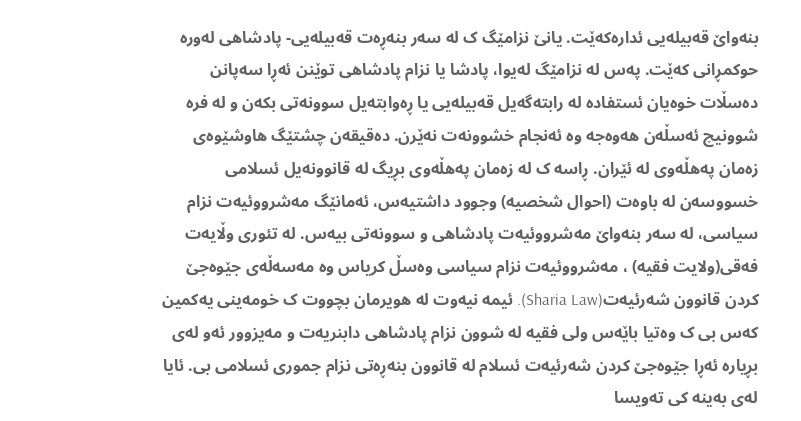بنەواێ قەبیلەیی ئدارەکەێت. یانێ نزامێگ ک لە سەر بنەڕەت قەبیلەیی- پادشاهی لەورە حوکمڕانی کەێت. پەس لە نزامێگ لەیوا، پادشا یا نزام پادشاهی توێنن ئەڕا سەپانن دەسڵات خوەیان ئستفادە لە رابتەگەیل قەبیلەیی یا ڕەوابتەیل سوونەتی بکەن و لە فرە شوونیچ ئەسڵەن هەوەجە وە ئەنجام خشوونەت نەێرن. دەقیقەن چشتێگ هاوشێوەی زەمان پەهڵەوی لە ئێران. ڕاسە ک لە زەمان پەهڵەوی بڕیگ لە قانوونەیل ئسلامی خسووسەن لە باوەت (احوال شخصیە) وجوود داشتیەس، ئەمانێگ مەشرووئیەت نزام سیاسی، لە سەر بنەواێ مەشرووئیەت پادشاهی و سوونەتی بیەس. لە تئوری وڵایەت فەقی(ولایت فقیە) ، مەشرووئیەت نزام سیاسی وەسڵ کریاس وە مەسەڵەی جێوەجێ کردن قانوون شەرئیەت(Sharia Law). ئیمە نیەوت لە هویرمان بچووت ک خومەینی یەکمین کەس بی ک وەتیا باێەس ولی فقیە لە شوون نزام پادشاهی دابنریەت و مەیزوور ئەو لەی بڕیارە ئەڕا جێوەجێ کردن شەرئیەت ئسلام لە قانوون بنەڕەتی نزام جموری ئسلامی بی. ئایا لەی بەینە کی تەویسا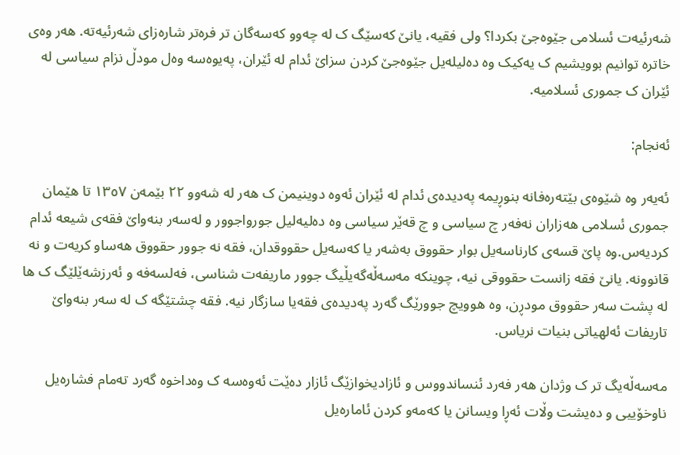شەرئیەت ئسلامی جێوەجێ بکردا؟ ولی فقیە، یانێ کەسێگ ک لە چەوو کەسەگان تر فرەتر شارەزای شەرئیەتە. هەر وەی خاترە توانیم بوویشیم ک یەکیک وە دەلیلەیل جێوەجێ کردن سزاێ ئدام لە ئێران، پەیوەسە وەل مودڵ نزام سیاسی لە ئێران ک جموری ئسلامیە.

ئەنجام:

ئەیەر وە شێوەی بێتەرەفانە بنوڕیمە پەدیدەی ئدام لە ئێران ئەوە دوینیمن ک هەر لە شەوو ٢٢ بێمەن ١٣٥٧ تا هێمان جموری ئسلامی هەزاران نەفەر چ سیاسی و چ قەێر سیاسی وە دەلیەلیل جورواجوور و لەسەر بنەواێ فقەی شیعە ئدام کردیەس.وە پاێ قسەی کارناسەیل بوار حقووق بەشەر یا کەسەیل حقووقدان، فقە نە جوور حقووق هەساو کریەت و نە قانوونە. یانێ فقە زانست حقووقی نیە، چوینکە مەسەڵەگەیڵیگ جوور ماریفەت شناسی، فەلسەفە و ئەرزشەێلێگ ک ها لە پشت سەر حقووق مودڕن، وە هوویچ جوورێگ گەرد پەدیدەی فقەیا سازگار نیە. فقە چشتێگە ک لە سەر بنەواێ تاریفات ئەلهیاتی بنیات نریاس.

مەسەڵەیگ تر ک وژدان هەر فەرد ئنساندووس و ئازادیخوازێگ ئازار دەێت ئەوەسە ک وەداخوە گەرد تەمام فشارەیل ناوخۆییی و دەیشت وڵات ئەڕا ویسانن یا کەمەو کردن ئامارەیل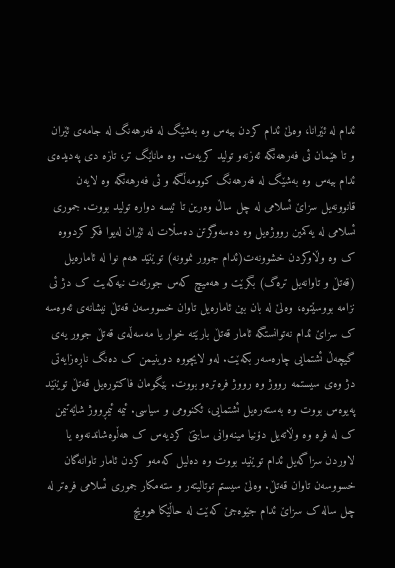ئدام لە ئێرانا، وەلێ ئدام کردن بیەس وە بەشێگ لە فەرهەنگ لە جامەی ئێران و تا هێمان ئی فەرهەنگە ئەزنەو تولید کریەت. وە ماناێگ تر، تازە دی پەدیدەی ئدام بیەس وە بەشێگ لە فەرهەنگ کوومەڵگە و ئی فەرهەنگە وە لایەن قانوونەیل سزاێ ئسلامی لە چل ساڵ وەرین تا ئیسە دوارە تولید بووت. جموری ئسلامی لە یەکمین رووژەیل وە دەسەوگرتن دەسڵات لە ئێران لەیوا فکر کردووە ک وە وڵاوکردن خشوونەت(ئدام جوور نموونە) توێنێد هەم نوا لە ئامارەیل (قەتڵ و تاوانەیل ترەگ) بگرێت و هەمیچ کەس جورئەت نیەکەیت ک دژ ئی نزامە بووسێتوە، وەلێ لە بان بین ئامارەیل تاوان خسووسەن قەتڵ نیشانەی ئەوەسە ک سزاێ ئدام نەتوانستگە ئامار قەتڵ بارێتە خوار یا مەسەڵەی قەتڵ جوور یەی گیچەڵ ئشتمایی چارەسەر بکەێت. لەو لایچووە دوینیمن ک دەنگ ناڕەزایەتی دژ وەی سیستمە رووژ وە رووژ فرەترەو بووت. بێگومان فاکتورەیل قەتڵ توێنێد پەیوەس بووت وە بەستەرەیل ئشتمایی، ئکنوومی و سیاسی. ئیمە ئیمڕووژ شاێەتیمن ک لە فرە وە وڵاتەیل دۆنیا مینەوانی سابتێ کردیەس ک هەڵوەشاندنەوە یا لاوردن سزاگەیل ئدام توێنید بووت وە دەلیل کەمەو کردن ئامار تاوانەگان خسووسەن تاوان قەتڵ. وەلێ سیستم توتالیتەر و ستەمکار جموری ئسلامی فرەتر لە چل سالە ک سزاێ ئدام جێوەجێ کەێت لە حاڵێکا هوویچ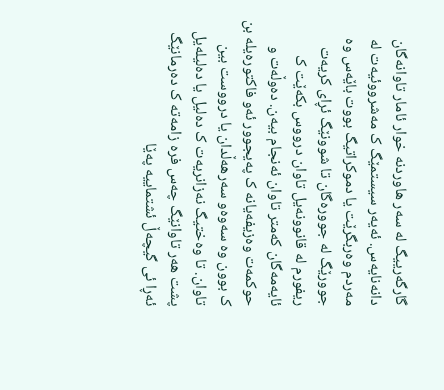گارگەرییگ لە سەر هاوردنە خوار ئامار تاوانەگان دانەنایەس. ئەیەر سیستمێگ ک مەشرووئیەت لە مەردم وەربگرێت یا دموکراتیگ بووت باێەس وە جوورێگ لە جوورەگان تا شوونێگ ئڕای کریەت ریفورم لە قانوونەیل تاوان درووس بکەێت ک ئایەمەگان کەمتر تاوان ئەنجام بیەن. دەوڵەت و حوکمەت وەزیفەیانە ک پەیجوور ئەو فاکتورەیلە بن ک بوون وە سەوەو سەرهەڵدان یا درووست بین تاوان. تا وەختیگ نەزانریەت ک دەلیل یا دەلیلەیل پشت هەر تاوانێگ چەس فرە زامەتە ک دەرمانێگ ئەڕا ئی گیچەڵ ئشتماییە پەێا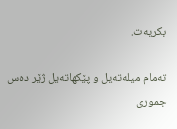بکریەت.

تەمام میلەتەیل و پێکهاتەیل ژێر دەس جموری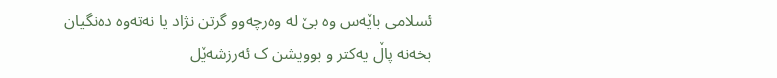ئسلامی باێەس وە بێ لە وەرچەوو گرتن نژاد یا نەتەوە دەنگیان بخەنە پاڵ یەکتر و بوویشن ک ئەرزشەێل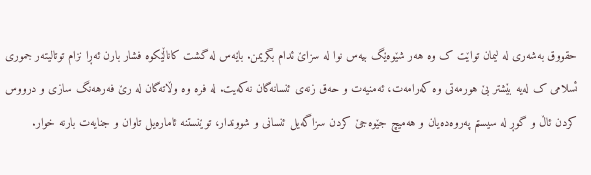حقووق بەشەری لە لیمان تواێت ک وە هەر شێوەێگ بیەس نوا لە سزاێ ئدام بگریمن. باێەس لە گشت کاناڵێکوە فشار بارن ئەڕا نزام توتالیتەر جموری ئسلامی ک لەیە بێشتر بێ هورمەتی وە کەرامەت، ئەمنیەت و حەق زنەی ئنسانەگان نەکەیت. لە فرە وە وڵاتەگان لە رێ فەرهەنگ سازی و درووس کردن ئاڵ و گوڕ لە سیستم پەروەدەیان و هەمیچ جێوەجێ کردن سزاگەیل ئنسانی و شووندار، توێنستنە ئامارەیل تاوان و جنایەت بارنە خوار.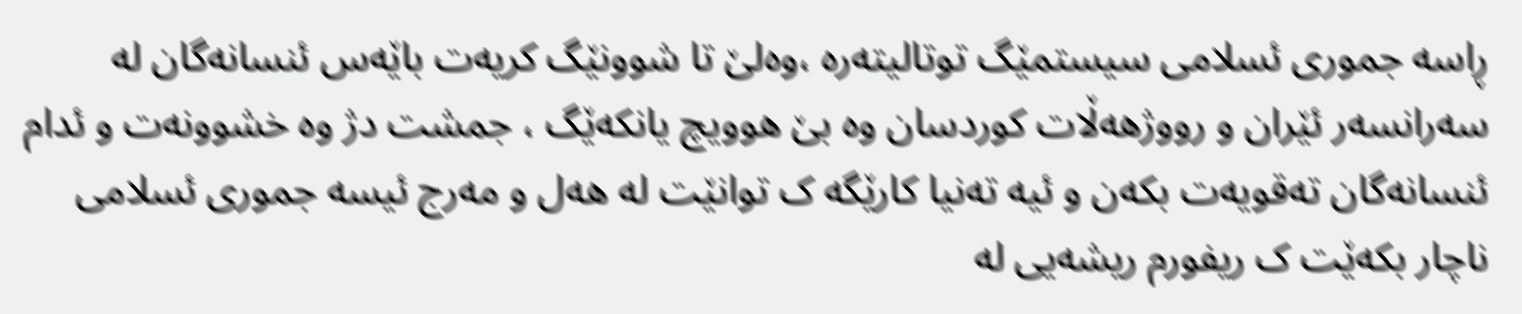ڕاسە جموری ئسلامی سیستمێگ توتالیتەرە ،وەلێ تا شوونێگ کریەت باێەس ئنسانەگان لە سەرانسەر ئێران و رووژهەڵات کوردسان وە بێ هوویچ یانکەێگ ، جمشت دژ وە خشوونەت و ئدام ئنسانەگان تەقویەت بکەن و ئیە تەنیا کارێگە ک توانێت لە هەل و مەرج ئیسە جموری ئسلامی ناچار بکەێت ک ریفورم ریشەیی لە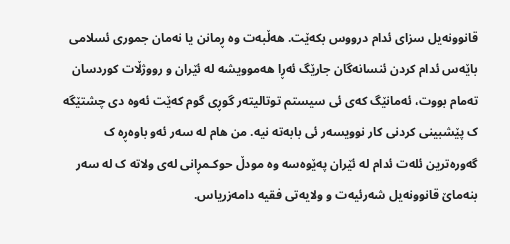قانوونەیل سزای ئدام درووس بکەێت. هەڵبەت وە ڕمانن یا نەمان جموری ئسلامی باێەس ئدام کردن ئنسانەگان جارێگ ئەڕا هەموویشە لە ئێران و رووژڵات کوردسان تەمام بووت، ئەمانێگ کەی ئی سیستم توتالیتەر گوڕی گوم کەێت ئەوە دی چشتێگە ک پێشبینی کردنی کار نوویسەر ئی بابەتە نیە. من هام لە سەر ئەو باوەڕە ک گەورەترین ئلەت ئدام لە ئێران پەێوەسە وە مودڵ حوکـمڕانی لەی ولاتە ک لە سەر بنەماێ قانوونەیل شەرئیەت و ولایەتی فقیە دامەزریاس.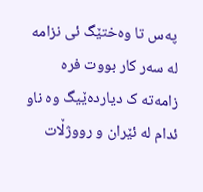پەس تا وەختێگ ئی نزامە لە سەر کار بووت فرە زامەتە ک دیاردەێیگ وە ناو ئدام لە ئێران و رووژڵات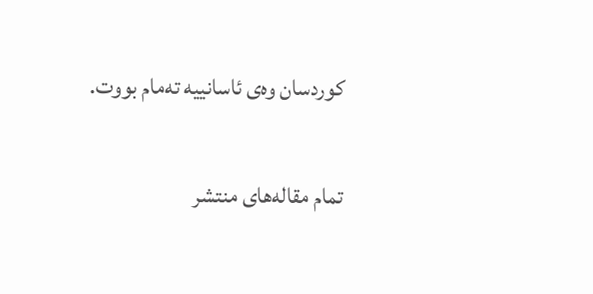کوردسان وەی ئاسانییە تەمام بووت.

تمام مقالەهای منتشر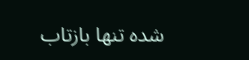شده تنها بازتاب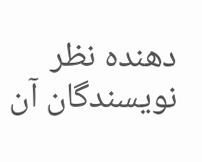دهندە نظر نویسندگان آن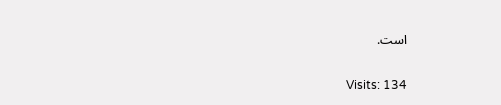است.

Visits: 134